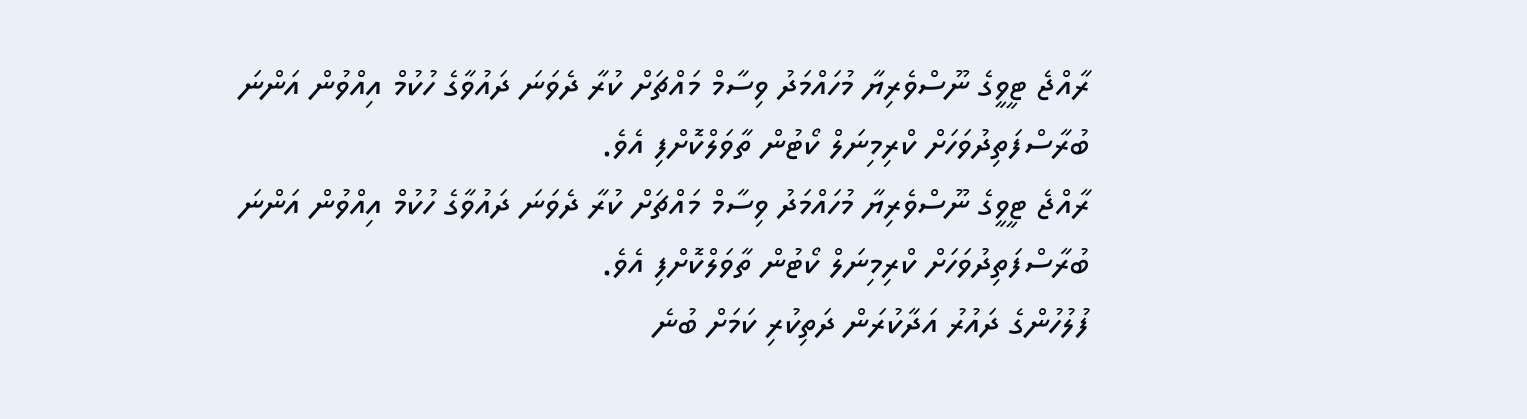ރާއްޖެ ޓީވީގެ ނޫސްވެރިޔާ މުހައްމަދު ވިސާމް މައްޗަށް ކުރާ ދެވަނަ ދައުވާގެ ހުކުމް އިއްވުން އަންނަ ބުރާސްފަތިދުވަހަށް ކްރިމިނަލް ކޯޓުން ތާވަލްކޮށްފި އެވެ.
ރާއްޖެ ޓީވީގެ ނޫސްވެރިޔާ މުހައްމަދު ވިސާމް މައްޗަށް ކުރާ ދެވަނަ ދައުވާގެ ހުކުމް އިއްވުން އަންނަ ބުރާސްފަތިދުވަހަށް ކްރިމިނަލް ކޯޓުން ތާވަލްކޮށްފި އެވެ.
ފުލުހުންގެ ދައުރު އަދާކުރަން ދަތިކުރި ކަމަށް ބުނެ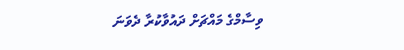ވިސާމްގެ މައްޗަށް ދައުވާކުރާ ދެވަނަ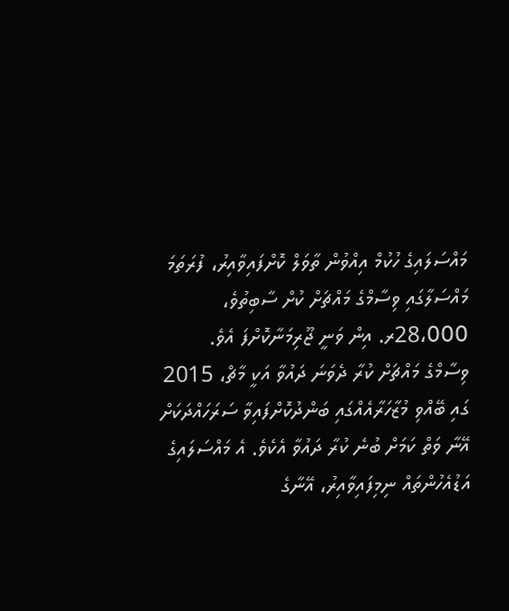މައްސަލައިގެ ހުކުމް އިއްވުން ތާވަލް ކޮށްފައިވާއިރު، ފުރަތަމަ މައްސަލާގައި ވިސާމްގެ މައްޗަށް ކުށް ސާބިތުވެ، 28،000ރ. އިން ވަނީ ޖޫރިމަނާކޮށްފަ އެވެ.
ވިސާމްގެ މައްޗަށް ކުރާ ދެވަނަ ދައުވާ އަކީ މާޗް، 2015 ގައި ބޭއްވި މުޒާހަރާއެއްގައި ބަންދުކޮށްފައިވާ ސަރަހައްދަކަށް އޭނާ ވަތް ކަމަށް ބުނެ ކުރާ ދައުވާ އެކެވެ. އެ މައްސަލައިގެ އަޑުއެހުންތައް ނިމިފައިވާއިރު، އޭނާގެ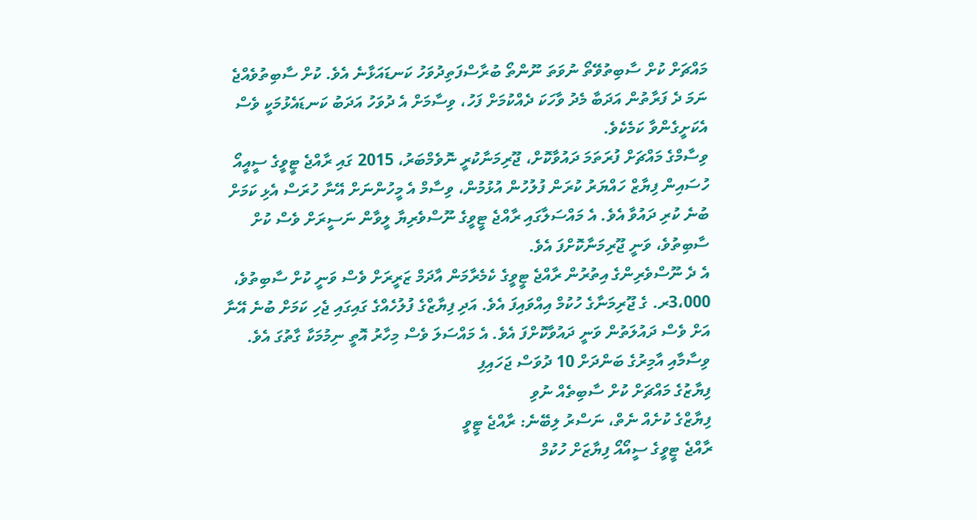މައްޗަށް ކުށް ސާބިތުވޭތޯ ނުވަތަ ނޫންތޯ ބުރާސްފަތިދުވަހު ކަނޑައަޅާނެ އެވެ. ކުށް ސާބިތުވެއްޖެ ނަމަ ދެ ފަރާތުން އަދަބާ މެދު ވާހަކަ ދެއްކުމަށް ފަހު، ވިސާމަށް އެ ދުވަހު އަދަބު ކަނޑައެޅުމަކީ ވެސް އެކަށީގެންވާ ކަމެކެވެ.
ވިސާމްގެ މައްޗަށް ފުރަތަމަ ދައުވާކޮށް، ޖޫރިމަނާކުރީ ނޮވެމްބަރު، 2015 ގައި ރާއްޖެ ޓީވީގެ ސީއީއޯ ހުސައިން ފިޔާޒް ހައްޔަރު ކުރަން ފުލުހުން އުޅުމުން، ވިސާމް އެ މީހުންނަށް އޭނާ ހުރަސް އެޅި ކަމަށް ބުނެ ކުރި ދައުވާ އެވެ. އެ މައްސަލާގައި ރާއްޖެ ޓީވީގެ ނޫސްވެރިޔާ ލީވާން ނަސީރަށް ވެސް ކުށް ސާބިތުވެ، ވަނީ ޖޫރިމަނާކޮށްފަ އެވެ.
އެ ދެ ނޫސްވެރިންގެ އިތުރުން ރާއްޖެ ޓީވީގެ ކެމެރާމަން އާދަމް ޒަރީރަށް ވެސް ވަނީ ކުށް ސާބިތުވެ، 3،000ރ. ގެ ޖޫރިމަނާގެ ހުކުމް އިއްވައިފަ އެވެ. އަދި ފިޔާޒްގެ ފުލުހެއްގެ ގައިގައި ޖެހި ކަމަށް ބުނެ އޭނާ އަށް ވެސް ދައުލަތުން ވަނީ ދައުވާކޮށްފަ އެވެ. އެ މައްސަލަ ވެސް މިހާރު އޮތީ ނިމުމަކާ ގާތުގަ އެވެ.
ވިސާމާއި އާމިރުގެ ބަންދަށް 10 ދުވަސް ޖަހައިފި
ފިޔާޒުގެ މައްޗަށް ކުށް ސާބިތެއް ނުވި
ފިޔާޒްގެ ކުށެއް ނެތް، ނަސްރު ލިބޭނެ: ރާއްޖެ ޓީވީ
ރާއްޖެ ޓީވީގެ ސީއޯއޯ ފިޔާޒަށް ހުކުމް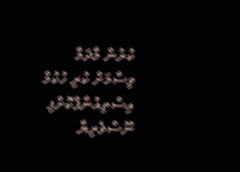ކުރުން މާދަމާ
ވިސާމަށް ކުރި ހުކުމް އިސްތިއުނާފްކޮށްފި
ނޫސްވެރިޔާ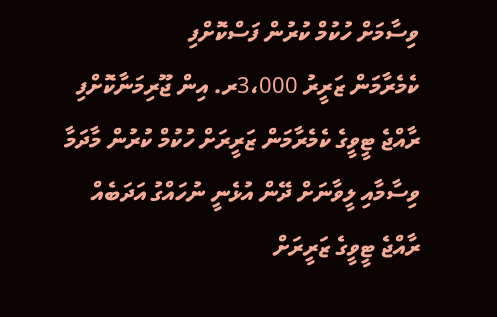ވިސާމަށް ހުކުމް ކުރުން ފަސްކޮށްފި
ކެމެރާމަން ޒަރީރު 3،000ރ. އިން ޖޫރިމަނާކޮށްފި
ރާއްޖެ ޓީވީގެ ކެމެރާމަން ޒަރީރަށް ހުކުމް ކުރުން މާދަމާ
ވިސާމާއި ލީވާނަށް ދޭން އުޅެނީ ނުހައްގު އަދަބެއް
ރާއްޖެ ޓީވީގެ ޒަރީރަށް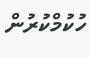ހުކުމްކުރުން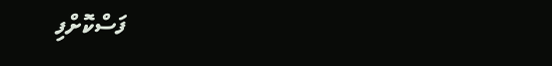ފަސްކޮށްފި